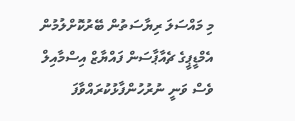މި މައްސަލަ ރިޔާސަތުން ބޭރުކޮށްލުމުން އެމްޑީޕީގެ ޗެއާޕާސަން ފައްޔާޒް އިސްމާއިލް ވެސް ވަނީ ނުރުހުންފާޅުކުރައްވާފަ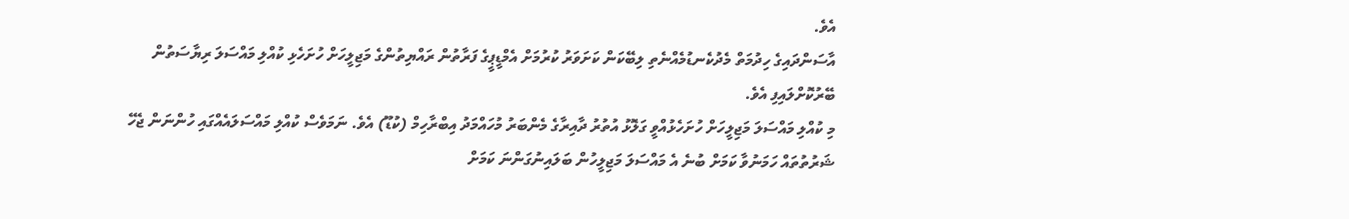އެވެ.
އާސަންދައިގެ ހިދުމަތް މެދުކެނޑުމެއްނެތި ލިބޭކަން ކަށަވަރު ކުރުމަށް އެމްޑީޕީގެ ފަރާތުން ރައްޔިތުންގެ މަޖިލީހަށް ހުށަހެޅި ކުއްލި މައްސަލަ ރިޔާސަތުން ބޭރުކޮށްލައިފި އެވެ.
މި ކުއްލި މައްސަލަ މަޖިލީހަށް ހުށަހެޅުއްވީ ގަލޮޅު އުތުރު ދާއިރާގެ މެންބަރު މުހައްމަދު އިބްރާހިމް (ކުޑޫ) އެވެ. ނަމަވެސް ކުއްލި މައްސަލައެއްގައި ހުންނަން ޖެހޭ ޝަރުތުތައް ހަމަނުވާ ކަމަށް ބުނެ އެ މައްސަލަ މަޖިލީހުން ބަލައިނުގަންނަ ކަމަށް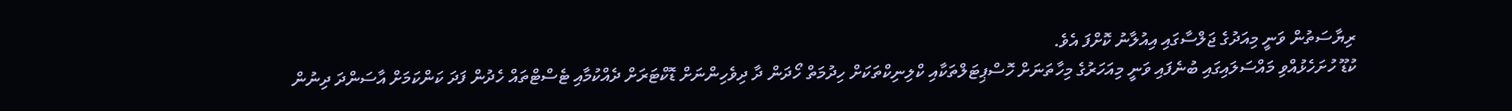ރިޔާސަތުން ވަނީ މިއަދުގެ ޖަލްސާގައި އިއުލާނު ކޮށްފަ އެވެ.
ކުޑޫ ހުށަހެޅުއްވި މައްސަލައިގައި ބުނެފައި ވަނީ މިއަހަރުގެ މިހާތަނަށް ހޮސްޕިޓަލްތަކާއި ކްލިނިކްތަކަށް ހިދުމަތް ހޯދަން ދާ ދިވެހިންނަށް ޑޮކްޓަރަށް ދެއްކުމާއި ޓެސްޓްތައް ހެދުން ފަދަ ކަންކަމަށް އާސަންދަ ދިނުން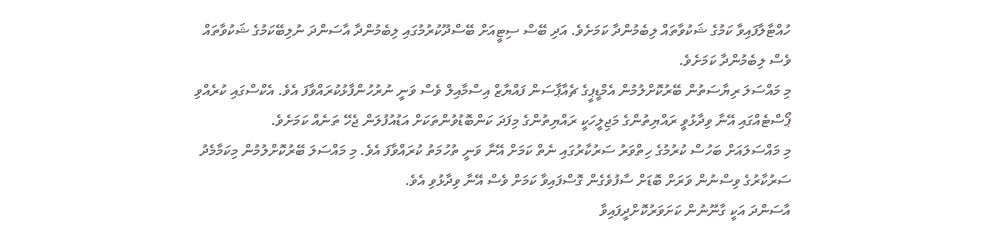ހުއްޓާލާފައިވާ ކަމުގެ ޝަކުވާތައް ލިބެމުންދާ ކަމަށެވެ. އަދި ބޭސް ސިޓީއަށް ބޭސްދޫކުރުމުގައި ލިބެމުންދާ އާސަންދަ ނުލިބޭކަމުގެ ޝަކުވާތައް ވެސް ލިބެމުންދާ ކަމަށެވެ.
މި މައްސަލަ ރިޔާސަތުން ބޭރުކޮށްލުމުން އެމްޑީޕީގެ ޗެއާޕާސަން ފައްޔާޒް އިސްމާއިލް ވެސް ވަނީ ނުރުހުންފާޅުކުރައްވާފަ އެވެ. އެކްސްގައި ކުރެއްވި ޕޯސްޓެއްގައި އޭނާ ވިދާޅުވީ ރައްޔިތުންގެ މަޖިލީހަކީ ރައްޔިތުންގެ މިފަދަ ކަންބޮޑުވުންތަކަށް އަޑުއުފުލަން ޖެހޭ ތަނެއް ކަމަށެވެ.
މި މައްސަލައަށް ބަހުސް ކުރުމުގެ ހިތްވަރު ސަރުކާރުގައި ނެތް ކަމަށް އޭނާ ވަނީ ތުހުމަތު ކުރައްވާފަ އެވެ. މި މައްސަލަ ބޭރުކޮށްލުމުން މިކަމާމެދު ސަރުކާރުގެ ވިސްނުން ވަރަށް ބޮޑަށް ސާފުވެގެން ގޮސްފައިވާ ކަމަށް ވެސް އޭނާ ވިދާޅުވި އެވެ.
އާސަންދަ އަކީ ގާނޫނުން ކަށަވަރުކޮށްދީފައިވާ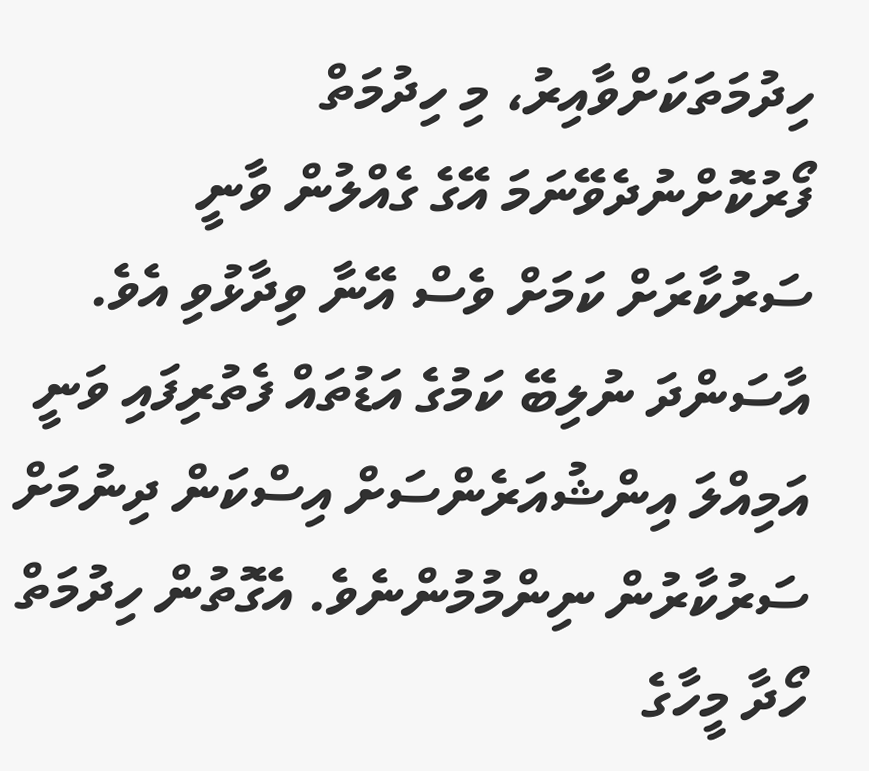ހިދުމަތަކަށްވާއިރު، މި ހިދުމަތް ފޯރުކޮށްނުދެވޭނަމަ އޭގެ ގެއްލުން ވާނީ ސަރުކާރަށް ކަމަށް ވެސް އޭނާ ވިދާޅުވި އެވެ.
އާސަންދަ ނުލިބޭ ކަމުގެ އަޑުތައް ފެތުރިފައި ވަނީ އަމިއްލަ އިންޝުއަރެންސަށް އިސްކަން ދިނުމަށް ސަރުކާރުން ނިންމުމުންނެވެ. އެގޮތުން ހިދުމަތް ހޯދާ މީހާގެ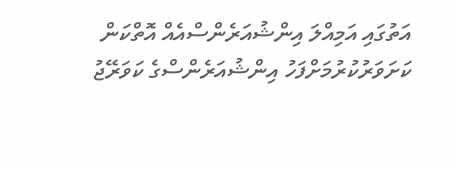އަތުގައި އަމިއްލަ އިންޝުއަރެންސްއެއް އޮތްކަން ކަށަވަރުކުރުމަށްފަހު އިންޝުއަރެންސްގެ ކަވަރޭޖު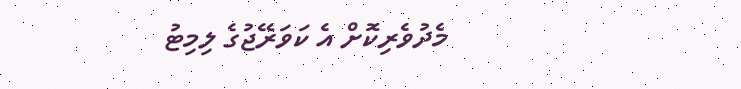މެދުވެރިކޮށް އެ ކަވަރޭޖުގެ ލިމިޓު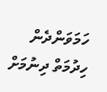ހަމަވަންދެން ހިދުމަތް ދިނުމަށް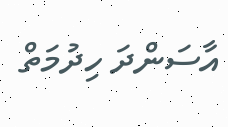އާސަންދަ ހިދުމަތް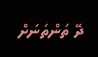ދޭ ތަންތަނަށް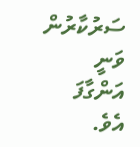ސަރުކާރުން ވަނީ އަންގާފަ އެވެ.